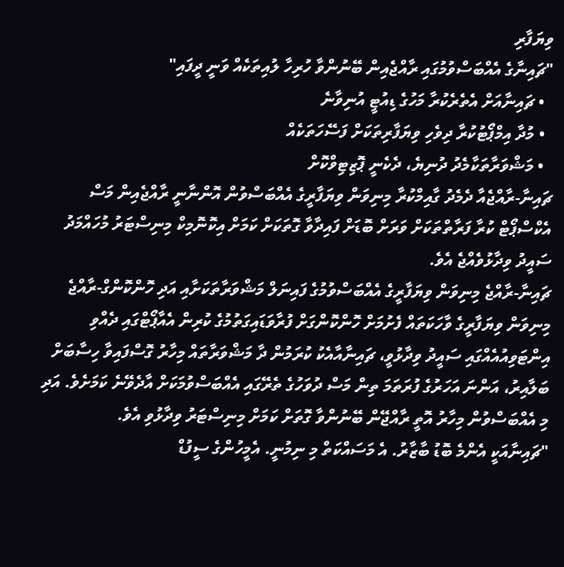ވިޔަފާރި
"ޗައިނާގެ އެއްބަސްވުމުގައި ރާއްޖެއިން ބޭނުންވާ ހުރިހާ ލުއިތަކެއް ވަނީ ދީފައި"
  • ޗައިނާއަށް އެތެރެކުރާ މަހުގެ ޑިއުޓީ އުނިވާނެ
  • މުދާ އިމްޕޯޓުކުރާ ދިވެހި ވިޔަފާރިތަކަށް ފަސޭހަތަކެއް
  • މަޝްވަރާތަކާމެދު ދުނިޔެ، ދެކެނީ ޕޮޒިޓިވްކޮށް
ޗައިނާ-ރާއްޖެއާ ދެމެދު ގާއިމްކުރާ މިނިވަން ވިޔަފާރީގެ އެއްބަސްވުން އޮންނާނީ ރާއްޖެއިން މަސް އެކްސްޕޯޓް ކުރާ ފަރާތްތަކަށް ވަރަށް ބޮޑަށް ފައިދާވާ ގޮތަކަށް ކަމަށް އިކޮނޮމިކް މިނިސްޓަރު މުހައްމަދު ސައީދު ވިދާޅުވެއްޖެ އެވެ.
ޗައިނާ-ރާއްޖެ މިނިވަން ވިޔަފާރީގެ އެއްބަސްވުމުގެ ފައިނަލް މަޝްވަރާތަކަށާއި އަދި ހޮންކޮންގް-ރާއްޖެ މިނިވަން ވިޔަފާރީގެ ވާހަކަތައް ފެށުމަށް ހޮންކޮންގަށް ފުރާވަޑައިގަތުމުގެ ކުރިން އެއާޕޯޓްގައި ދެއްވި އިންޓަވިއުއެއްގައި ސައީދު ވިދާޅުވީ، ޗައިނާއާއެކު ކުރަމުން ދާ މަޝްވަރާތައް މިހާރު ގޮސްފައިވާ ހިސާބަށް ބަލާއިރު، އަންނަ އަހަރުގެ ފުރަތަމަ ތިން މަސް ދުވަހުގެ ތެރޭގައި އެއްބަސްވުމަކަށް އާދެވޭނެ ކަމަށެވެ. އަދި މި އެއްބަސްވުން މިހާރު އޮތީ ރާއްޖޭން ބޭނުންވާ ގޮތަށް ކަމަށް މިނިސްޓަރު ވިދާޅުވި އެވެ.
"ޗައިނާއަކީ އެންމެ ބޮޑު ބާޒާރު. އެ މަސައްކަތް މި ނިމުނީ. އެމީހުންގެ ސީފުޑް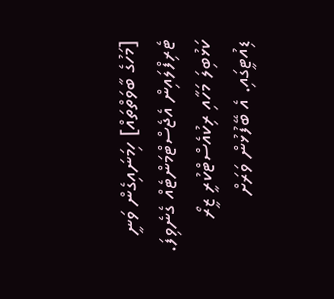[މަހުގެ ބާވަތްތައް] ހިމަނައިގެން ވަނީ ޓެރިފްލައިން އެޖެސްޓްމަންޓެއް ގެނެވިފަ. ކަޅުބިލަ މަހާއި ރިކުއެސްޓްކުރީ ޒީރޯ ޑިއުޓީގައި. އެ ބޭފުޅުން ވަރަށް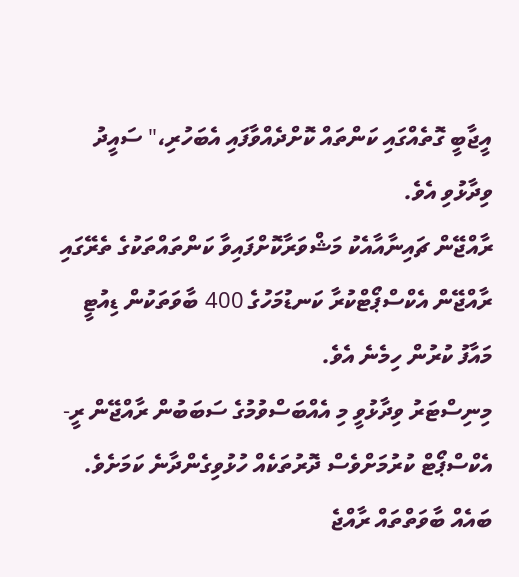އީޖާބީ ގޮތެއްގައި ކަންތައް ކޮށްދެއްވާފައި އެބަހުރި،" ސައީދު ވިދާޅުވި އެވެ.
ރާއްޖޭން ޗައިނާއާއެކު މަޝްވަރާކޮށްފައިވާ ކަންތައްތަކުގެ ތެރޭގައި ރާއްޖޭން އެކްސްޕޯޓްކުރާ ކަނޑުމަހުގެ 400 ބާވަތަކުން ޑިއުޓީ މައާފު ކުރުން ހިމެނެ އެވެ.
މިނިސްޓަރު ވިދާޅުވީ މި އެއްބަސްވުމުގެ ސަބަބުން ރާއްޖޭން ރީ-އެކްސްޕޯޓް ކުރުމަށްވެސް ދޮރުތަކެއް ހުޅުވިގެންދާނެ ކަމަށެވެ. ބައެއް ބާވަތްތައް ރާއްޖެ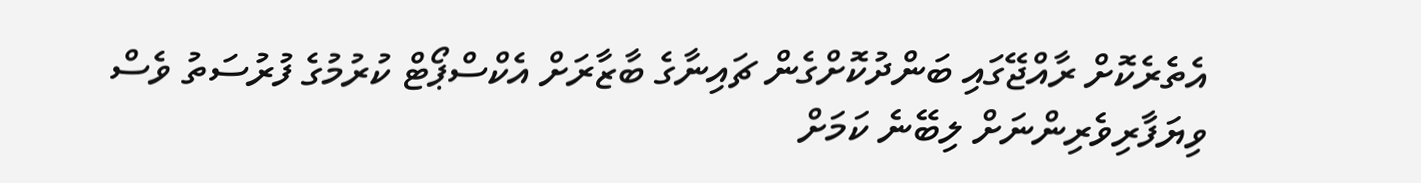އެތެރެކޮށް ރާއްޖޭގައި ބަންދުކޮށްގެން ޗައިނާގެ ބާޒާރަށް އެކްސްޕޯޓް ކުރުމުގެ ފުރުސަތު ވެސް ވިޔަފާރިވެރިންނަށް ލިބޭނެ ކަމަށް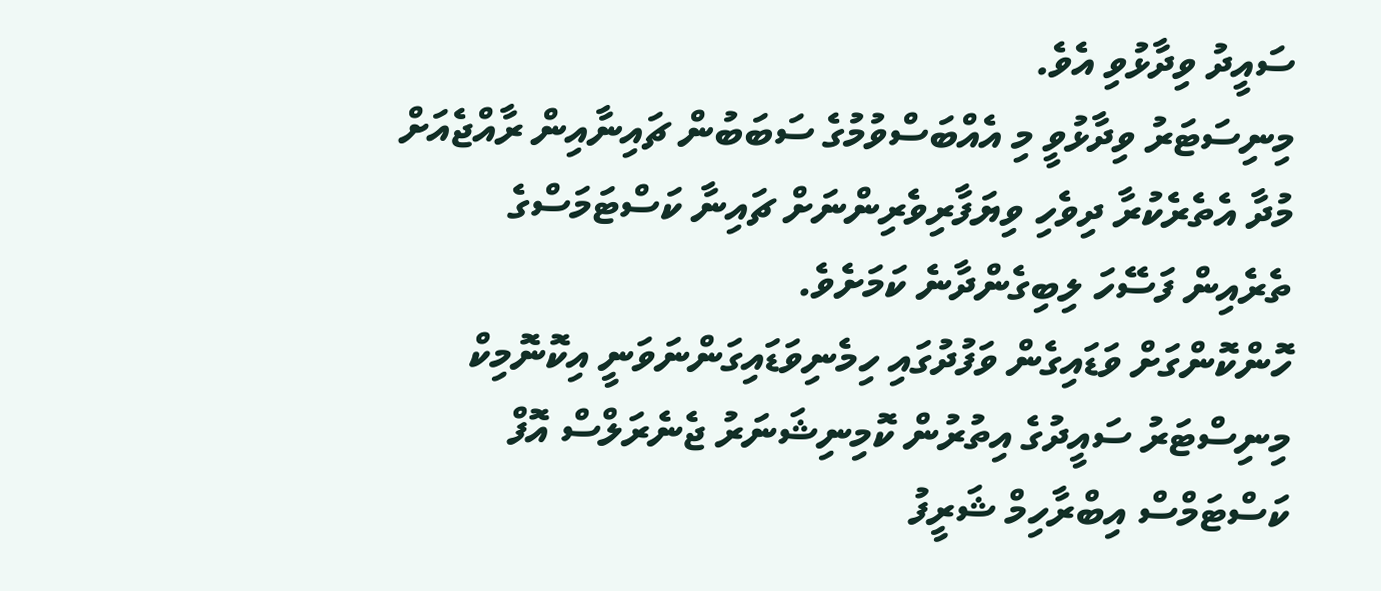ސައީދު ވިދާޅުވި އެވެ.
މިނިސަޓަރު ވިދާޅުވީ މި އެއްބަސްވުމުގެ ސަބަބުން ޗައިނާއިން ރާއްޖެއަށް މުދާ އެތެރެކުރާ ދިވެހި ވިޔަފާރިވެރިންނަށް ޗައިނާ ކަސްޓަމަސްގެ ތެރެއިން ފަސޭހަ ލިބިގެންދާނެ ކަމަށެވެ.
ހޮންކޮންގަށް ވަޑައިގެން ވަފުދުގައި ހިމެނިވަޑައިގަންނަވަނީ އިކޮނޮމިކް މިނިސްޓަރު ސައީދުގެ އިތުރުން ކޮމިނިޝަނަރު ޖެނެރަލްސް އޮފް ކަސްޓަމްސް އިބްރާހިމް ޝަރީފު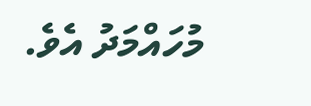މުހައްމަދު އެވެ.